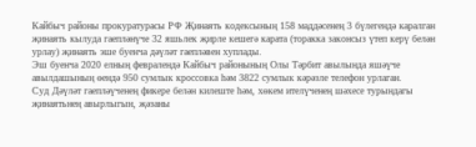Кайбыч районы прокуратурасы РФ Җинаять кодексының 158 маддәсенең 3 бүлегендә каралган җинаять кылуда гаепләнүче 32 яшьлек җирле кешегә карата (торакка законсыз үтеп керү белән урлау) җинаять эше буенча дәүләт гаепләвен хуплады.
Эш буенча 2020 елның февралендә Кайбыч районының Олы Тәрбит авылында яшәүче авылдашының өендә 950 сумлык кроссовка һәм 3822 сумлык кәрәзле телефон урлаган.
Суд Дәүләт гаепләүченең фикере белән килеште һәм, хөкем ителүченең шәхесе турындагы җинаятьнең авырлыгын, җәзаны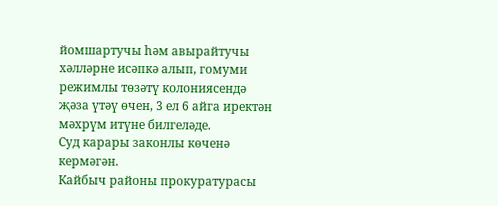йомшартучы һәм авырайтучы хәлләрне исәпкә алып, гомуми режимлы төзәтү колониясендә җәза үтәү өчен, 3 ел 6 айга иректән мәхрүм итүне билгеләде.
Суд карары законлы көченә кермәгән.
Кайбыч районы прокуратурасы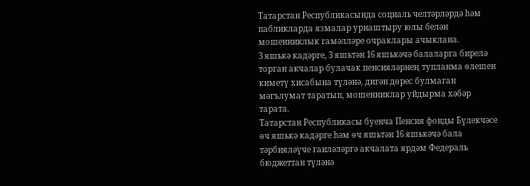Татарстан Республикасында социаль челтәрләрдә һәм пабликларда язмалар урнаштыру юлы белән мошенниклык гамәлләре очраклары ачыклана.
3 яшькә кадәрге, 3 яшьтән 16 яшькәчә балаларга бирелә торган акчалар булачак пенсияләрнең тупланма өлешен киметү хисабына түләнә, дигән дөрес булмаган мәгълумат таратып, мошенниклар уйдырма хәбәр тарата.
Татарстан Республикасы буенча Пенсия фонды Бүлекчәсе өч яшькә кадәрге һәм өч яшьтән 16 яшькәчә бала тәрбияләүче гаиләләргә акчалата ярдәм Федераль бюджеттан түләнә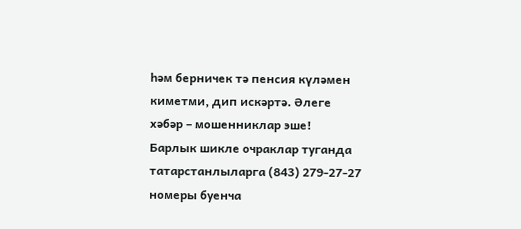һәм берничек тә пенсия күләмен киметми, дип искәртә. Әлеге хәбәр – мошенниклар эше!
Барлык шикле очраклар туганда татарстанлыларга (843) 279-27-27 номеры буенча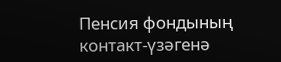Пенсия фондының контакт-үзәгенә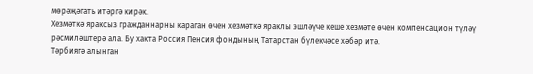мөрәҗәгать итәргә кирәк.
Хезмәткә яраксыз гражданнарны караган өчен хезмәткә яраклы эшләүче кеше хезмәте өчен компенсацион түләү рәсмиләштерә ала. Бу хакта Россия Пенсия фондының Татарстан бүлекчәсе хәбәр итә.
Тәрбиягә алынган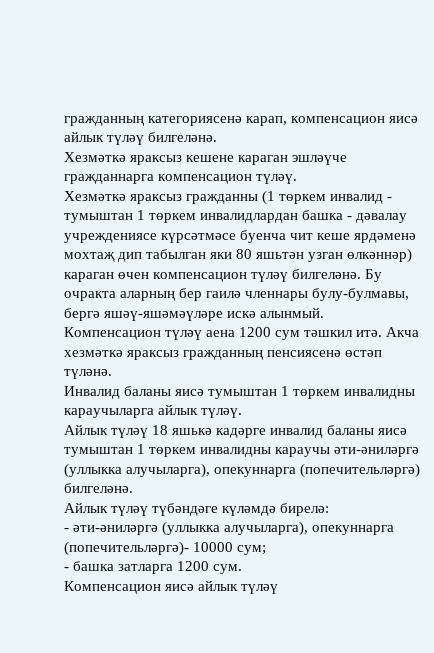гражданның категориясенә карап, компенсацион яисә айлык түләү билгеләнә.
Хезмәткә яраксыз кешене караган эшләүче гражданнарга компенсацион түләү.
Хезмәткә яраксыз гражданны (1 төркем инвалид - тумыштан 1 төркем инвалидлардан башка - дәвалау учреждениясе күрсәтмәсе буенча чит кеше ярдәменә мохтаҗ дип табылган яки 80 яшьтән узган өлкәннәр) караган өчен компенсацион түләү билгеләнә. Бу очракта аларның бер гаилә членнары булу-булмавы, бергә яшәү-яшәмәүләре искә алынмый.
Компенсацион түләү аена 1200 сум тәшкил итә. Акча хезмәткә яраксыз гражданның пенсиясенә өстәп түләнә.
Инвалид баланы яисә тумыштан 1 төркем инвалидны караучыларга айлык түләү.
Айлык түләү 18 яшькә кадәрге инвалид баланы яисә тумыштан 1 төркем инвалидны караучы әти-әниләргә (уллыкка алучыларга), опекуннарга (попечительләргә) билгеләнә.
Айлык түләү түбәндәге күләмдә бирелә:
- әти-әниләргә (уллыкка алучыларга), опекуннарга (попечительләргә)- 10000 сум;
- башка затларга 1200 сум.
Компенсацион яисә айлык түләү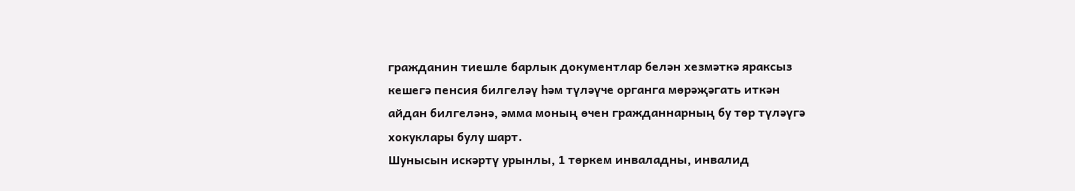гражданин тиешле барлык документлар белән хезмәткә яраксыз кешегә пенсия билгеләү һәм түләүче органга мөрәҗәгать иткән айдан билгеләнә, әмма моның өчен гражданнарның бу төр түләүгә хокуклары булу шарт.
Шунысын искәртү урынлы, 1 төркем инваладны, инвалид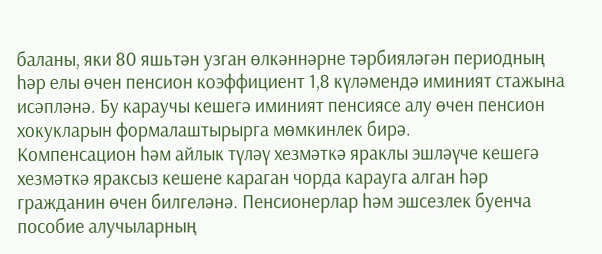баланы, яки 80 яшьтән узган өлкәннәрне тәрбияләгән периодның һәр елы өчен пенсион коэффициент 1,8 күләмендә иминият стажына исәпләнә. Бу караучы кешегә иминият пенсиясе алу өчен пенсион хокукларын формалаштырырга мөмкинлек бирә.
Компенсацион һәм айлык түләү хезмәткә яраклы эшләүче кешегә хезмәткә яраксыз кешене караган чорда карауга алган һәр гражданин өчен билгеләнә. Пенсионерлар һәм эшсезлек буенча пособие алучыларның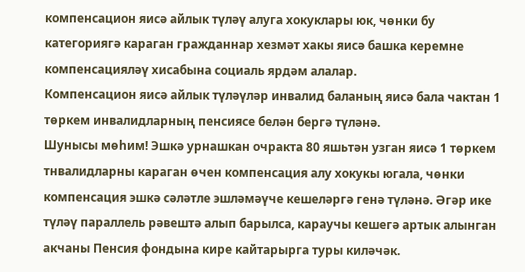компенсацион яисә айлык түләү алуга хокуклары юк, чөнки бу категориягә караган гражданнар хезмәт хакы яисә башка керемне компенсацияләү хисабына социаль ярдәм алалар.
Компенсацион яисә айлык түләүләр инвалид баланың яисә бала чактан 1 төркем инвалидларның пенсиясе белән бергә түләнә.
Шунысы мөһим! Эшкә урнашкан очракта 80 яшьтән узган яисә 1 төркем тнвалидларны караган өчен компенсация алу хокукы югала, чөнки компенсация эшкә сәләтле эшләмәүче кешеләргә генә түләнә. Әгәр ике түләү параллель рәвештә алып барылса, караучы кешегә артык алынган акчаны Пенсия фондына кире кайтарырга туры киләчәк.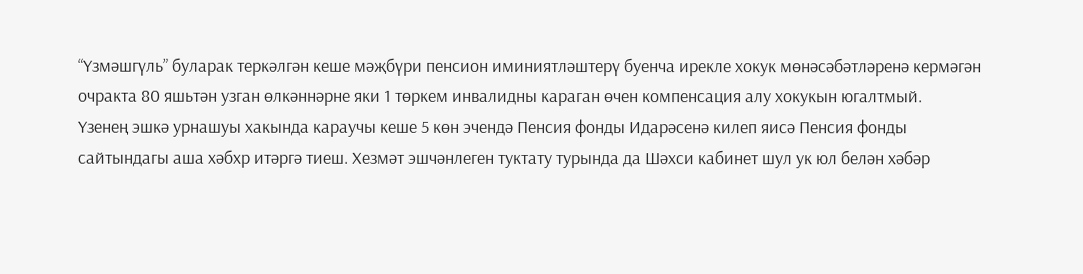“Үзмәшгүль” буларак теркәлгән кеше мәҗбүри пенсион иминиятләштерү буенча ирекле хокук мөнәсәбәтләренә кермәгән очракта 80 яшьтән узган өлкәннәрне яки 1 төркем инвалидны караган өчен компенсация алу хокукын югалтмый.
Үзенең эшкә урнашуы хакында караучы кеше 5 көн эчендә Пенсия фонды Идарәсенә килеп яисә Пенсия фонды сайтындагы аша хәбхр итәргә тиеш. Хезмәт эшчәнлеген туктату турында да Шәхси кабинет шул ук юл белән хәбәр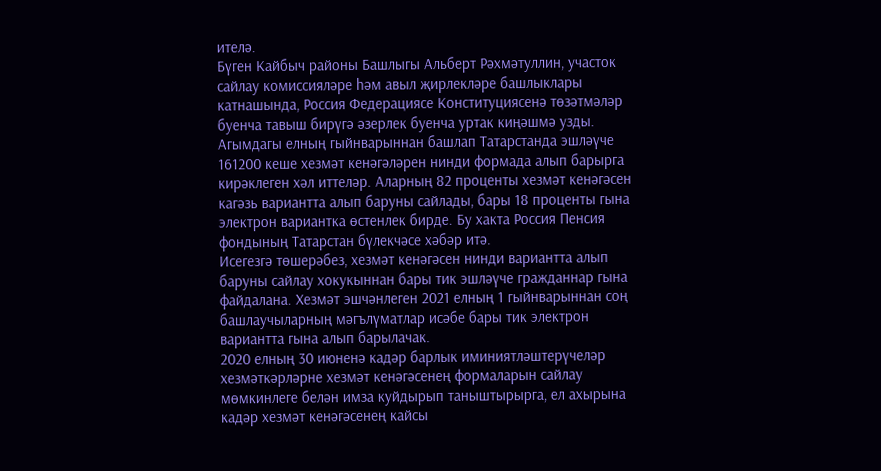ителә.
Бүген Кайбыч районы Башлыгы Альберт Рәхмәтуллин, участок сайлау комиссияләре һәм авыл җирлекләре башлыклары катнашында, Россия Федерациясе Конституциясенә төзәтмәләр буенча тавыш бирүгә әзерлек буенча уртак киңәшмә узды.
Агымдагы елның гыйнварыннан башлап Татарстанда эшләүче 161200 кеше хезмәт кенәгәләрен нинди формада алып барырга кирәклеген хәл иттеләр. Аларның 82 проценты хезмәт кенәгәсен кагәзь вариантта алып баруны сайлады, бары 18 проценты гына электрон вариантка өстенлек бирде. Бу хакта Россия Пенсия фондының Татарстан бүлекчәсе хәбәр итә.
Исегезгә төшерәбез, хезмәт кенәгәсен нинди вариантта алып баруны сайлау хокукыннан бары тик эшләүче гражданнар гына файдалана. Хезмәт эшчәнлеген 2021 елның 1 гыйнварыннан соң башлаучыларның мәгълүматлар исәбе бары тик электрон вариантта гына алып барылачак.
2020 елның 30 июненә кадәр барлык иминиятләштерүчеләр хезмәткәрләрне хезмәт кенәгәсенең формаларын сайлау мөмкинлеге белән имза куйдырып таныштырырга, ел ахырына кадәр хезмәт кенәгәсенең кайсы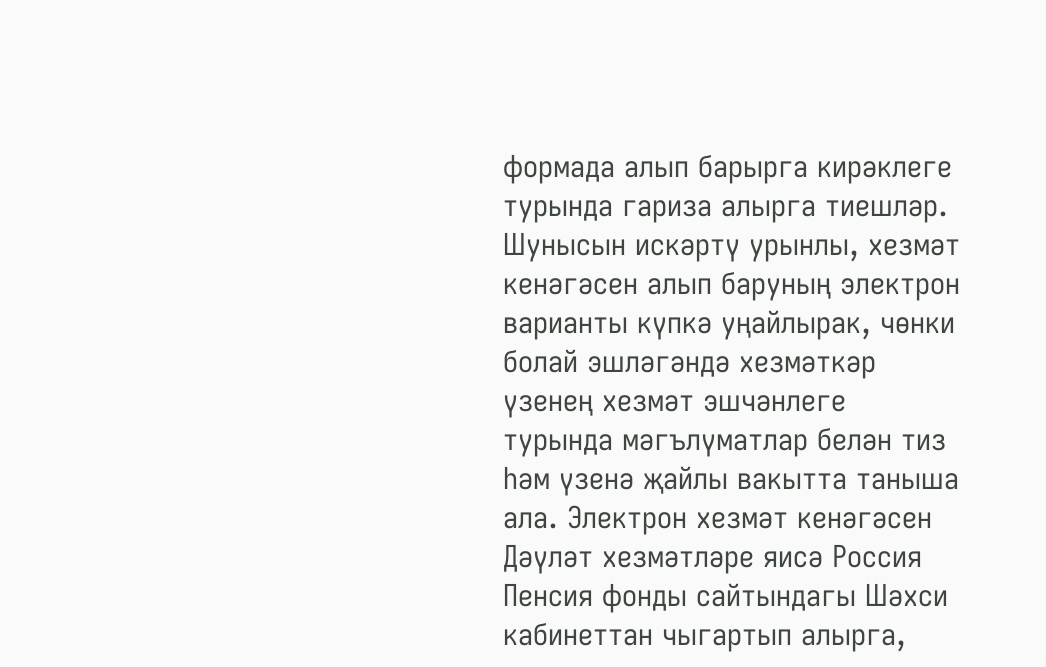формада алып барырга кирәклеге турында гариза алырга тиешләр.
Шунысын искәртү урынлы, хезмәт кенәгәсен алып баруның электрон варианты күпкә уңайлырак, чөнки болай эшләгәндә хезмәткәр үзенең хезмәт эшчәнлеге турында мәгълүматлар белән тиз һәм үзенә җайлы вакытта таныша ала. Электрон хезмәт кенәгәсен Дәүләт хезмәтләре яисә Россия Пенсия фонды сайтындагы Шәхси кабинеттан чыгартып алырга,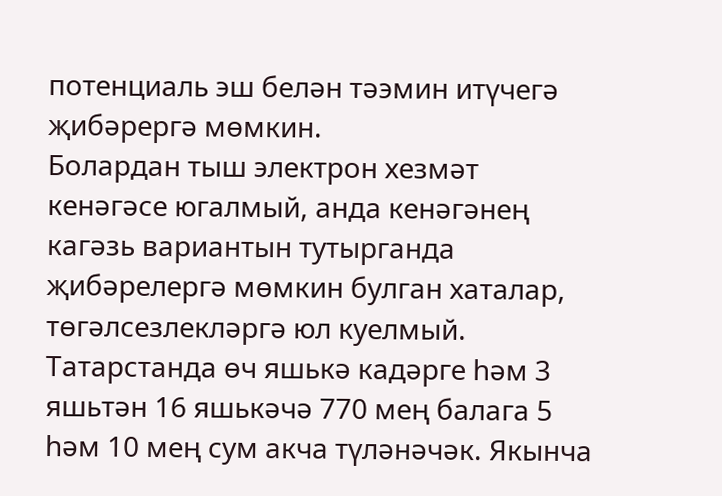потенциаль эш белән тәэмин итүчегә җибәрергә мөмкин.
Болардан тыш электрон хезмәт кенәгәсе югалмый, анда кенәгәнең кагәзь вариантын тутырганда җибәрелергә мөмкин булган хаталар, төгәлсезлекләргә юл куелмый.
Татарстанда өч яшькә кадәрге һәм 3 яшьтән 16 яшькәчә 770 мең балага 5 һәм 10 мең сум акча түләнәчәк. Якынча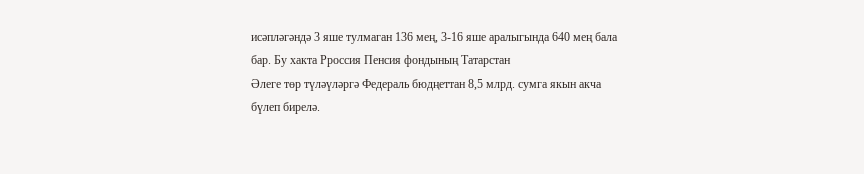исәпләгәндә 3 яше тулмаган 136 мең, 3-16 яше аралыгында 640 мең бала бар. Бу хакта Рроссия Пенсия фондының Татарстан
Әлеге төр түләүләргә Федераль бюдңеттан 8,5 млрд. сумга якын акча бүлеп бирелә.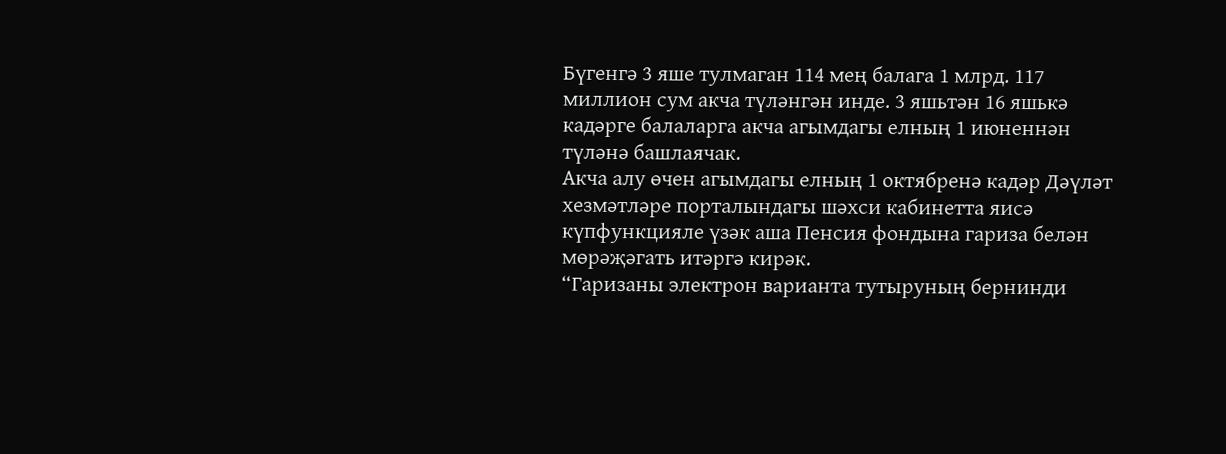Бүгенгә 3 яше тулмаган 114 мең балага 1 млрд. 117 миллион сум акча түләнгән инде. 3 яшьтән 16 яшькә кадәрге балаларга акча агымдагы елның 1 июненнән түләнә башлаячак.
Акча алу өчен агымдагы елның 1 октябренә кадәр Дәүләт хезмәтләре порталындагы шәхси кабинетта яисә күпфункцияле үзәк аша Пенсия фондына гариза белән мөрәҗәгать итәргә кирәк.
“Гаризаны электрон варианта тутыруның бернинди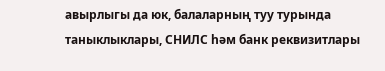авырлыгы да юк, балаларның туу турында таныклыклары, СНИЛС һәм банк реквизитлары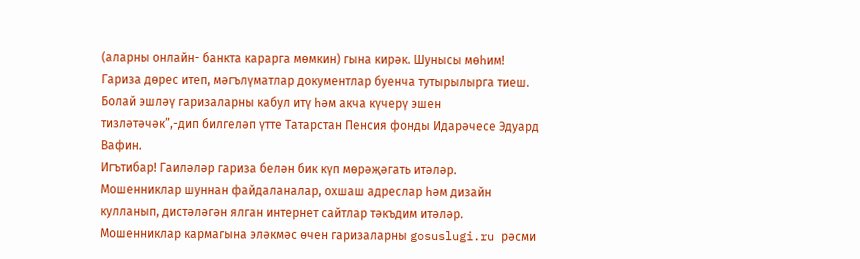(аларны онлайн- банкта карарга мөмкин) гына кирәк. Шунысы мөһим! Гариза дөрес итеп, мәгълүматлар документлар буенча тутырылырга тиеш. Болай эшләү гаризаларны кабул итү һәм акча күчерү эшен тизләтәчәк”,-дип билгеләп үтте Татарстан Пенсия фонды Идарәчесе Эдуард Вафин.
Игътибар! Гаиләләр гариза белән бик күп мөрәҗәгать итәләр. Мошенниклар шуннан файдаланалар, охшаш адреслар һәм дизайн кулланып, дистәләгән ялган интернет сайтлар тәкъдим итәләр. Мошенниклар кармагына эләкмәс өчен гаризаларны gosuslugi.ru рәсми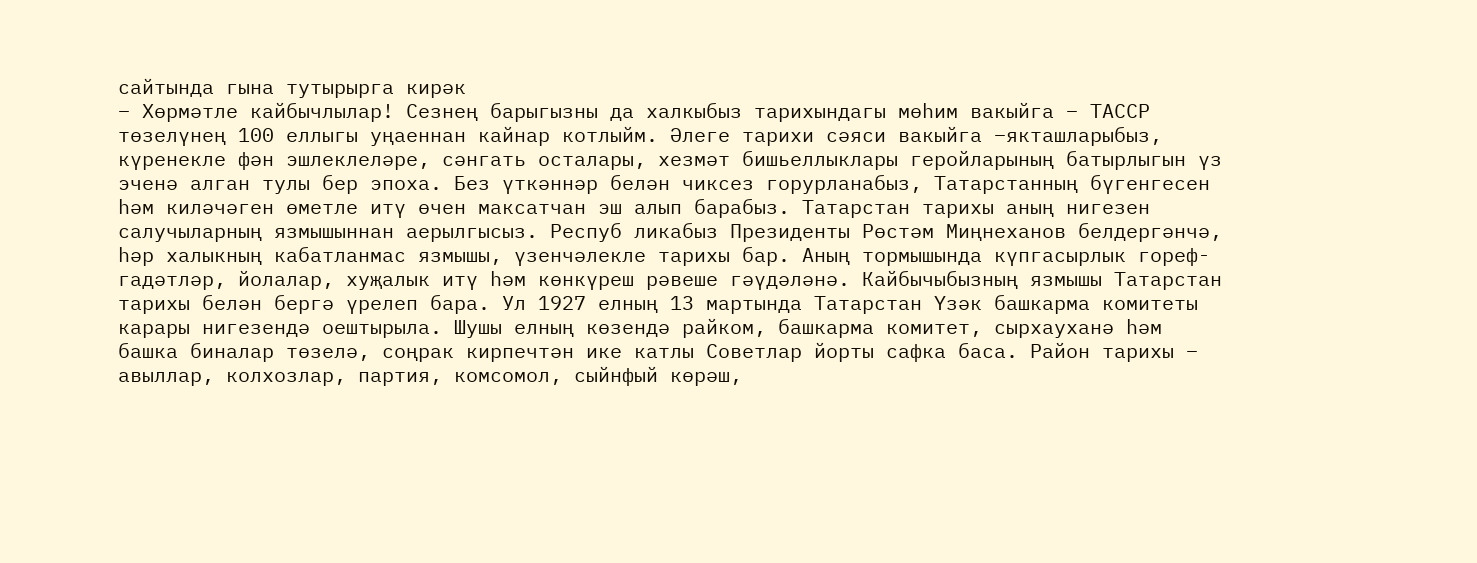сайтында гына тутырырга кирәк
– Хөрмәтле кайбычлылар! Сезнең барыгызны да халкыбыз тарихындагы мөһим вакыйга – ТАССР төзелүнең 100 еллыгы уңаеннан кайнар котлыйм. Әлеге тарихи сәяси вакыйга –якташларыбыз, күренекле фән эшлеклеләре, сәнгать осталары, хезмәт бишьеллыклары геройларының батырлыгын үз эченә алган тулы бер эпоха. Без үткәннәр белән чиксез горурланабыз, Татарстанның бүгенгесен һәм киләчәген өметле итү өчен максатчан эш алып барабыз. Татарстан тарихы аның нигезен салучыларның язмышыннан аерылгысыз. Респуб ликабыз Президенты Рөстәм Миңнеханов белдергәнчә, һәр халыкның кабатланмас язмышы, үзенчәлекле тарихы бар. Аның тормышында күпгасырлык гореф-гадәтләр, йолалар, хуҗалык итү һәм көнкүреш рәвеше гәүдәләнә. Кайбычыбызның язмышы Татарстан тарихы белән бергә үрелеп бара. Ул 1927 елның 13 мартында Татарстан Үзәк башкарма комитеты карары нигезендә оештырыла. Шушы елның көзендә райком, башкарма комитет, сырхауханә һәм башка биналар төзелә, соңрак кирпечтән ике катлы Советлар йорты сафка баса. Район тарихы – авыллар, колхозлар, партия, комсомол, сыйнфый көрәш,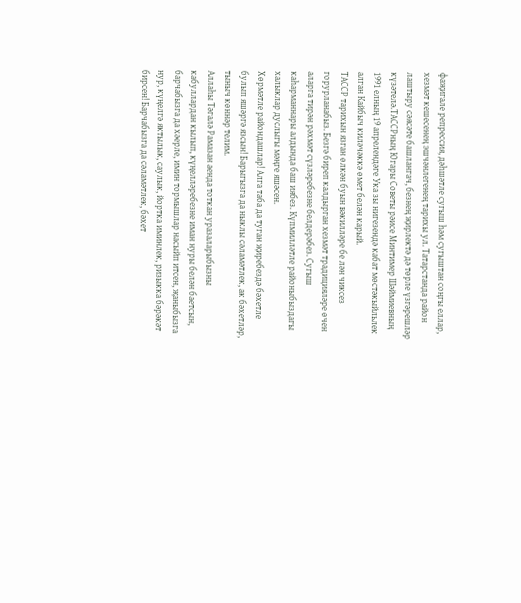фаҗигале репрессия, дәһшәтле сугыш һәм сугыштан соңгы еллар, хезмәт кешесенең эшчәнлегенең тарихы ул. Татарстанда район лаштыру сәясәте башлангач, безнең җирлектә дә төрле үзгәрешләр күзәтелә.ТАССРның Югары Советы рәисе Минтимер Шәймиевның 1991 елның 19 апрелендәге Ука зы нигезендә кабат мөстәкыйльлек алган Кайбыч киләчәккә өмет белән карый.
ТАССР тарихын язган өлкән буын вәкилләре бе лән чиксез горурланабыз. Безгә биреп калдырган хезмәт традицияләре өчен аларга тирән рәхмәт сүзләребезне белдерәбез. Сугыш каһарманнары алдында баш иябез. Күпмилләтле районыбыздагы халыклар дуслыгы мәңге яшәсен.
Хөрмәтле райондашлар! Алга таба да туган җиребездә бәхетле булып яшәргә язсын! Барыгызга да ныклы сәламәтлек, ак бәхетләр, тыныч көннәр телим.
Аллаһы Тәгалә Рамазан аенда тоткан уразаларыбызны кабуллардан кылып, күңелләребезне иман нуры белән баетсын, барчабызга да хәерле, имин тормышлар насыйп итсен, җаныбызга нур, күңелгә яктылык, саулык, йортка иминлек, ризыкка бәрәкәт бирсен! Барчабызга да сәламәтлек, бәхет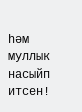һәм муллык насыйп итсен!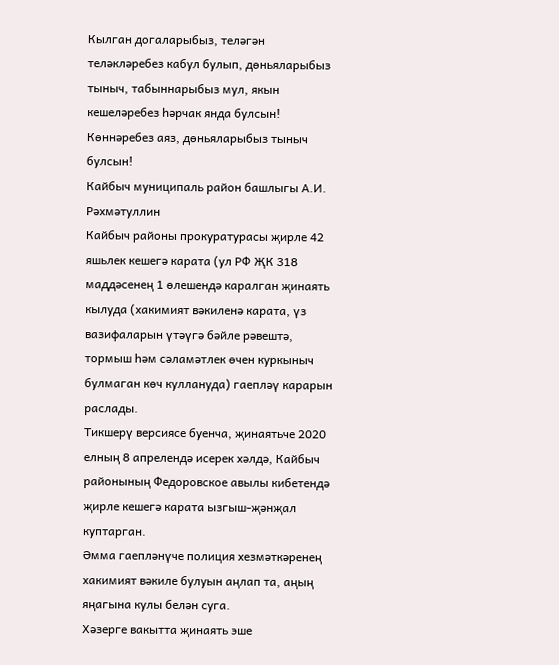Кылган догаларыбыз, теләгән теләкләребез кабул булып, дөньяларыбыз тыныч, табыннарыбыз мул, якын кешеләребез һәрчак янда булсын! Көннәребез аяз, дөньяларыбыз тыныч булсын!
Кайбыч муниципаль район башлыгы А.И. Рәхмәтуллин
Кайбыч районы прокуратурасы җирле 42 яшьлек кешегә карата (ул РФ ҖК 318 маддәсенең 1 өлешендә каралган җинаять кылуда (хакимият вәкиленә карата, үз вазифаларын үтәүгә бәйле рәвештә, тормыш һәм сәламәтлек өчен куркыныч булмаган көч куллануда) гаепләү карарын раслады.
Тикшерү версиясе буенча, җинаятьче 2020 елның 8 апрелендә исерек хәлдә, Кайбыч районының Федоровское авылы кибетендә җирле кешегә карата ызгыш-җәнҗал куптарган.
Әмма гаепләнүче полиция хезмәткәренең хакимият вәкиле булуын аңлап та, аңың яңагына кулы белән суга.
Хәзерге вакытта җинаять эше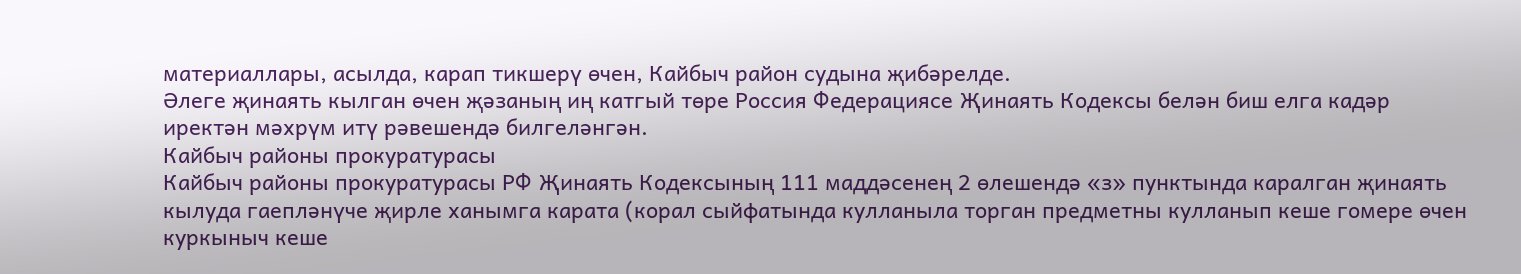материаллары, асылда, карап тикшерү өчен, Кайбыч район судына җибәрелде.
Әлеге җинаять кылган өчен җәзаның иң катгый төре Россия Федерациясе Җинаять Кодексы белән биш елга кадәр иректән мәхрүм итү рәвешендә билгеләнгән.
Кайбыч районы прокуратурасы
Кайбыч районы прокуратурасы РФ Җинаять Кодексының 111 маддәсенең 2 өлешендә «з» пунктында каралган җинаять кылуда гаепләнүче җирле ханымга карата (корал сыйфатында кулланыла торган предметны кулланып кеше гомере өчен куркыныч кеше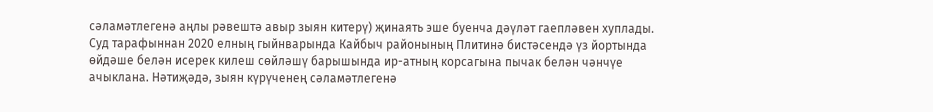сәламәтлегенә аңлы рәвештә авыр зыян китерү) җинаять эше буенча дәүләт гаепләвен хуплады.
Суд тарафыннан 2020 елның гыйнварында Кайбыч районының Плитинә бистәсендә үз йортында өйдәше белән исерек килеш сөйләшү барышында ир-атның корсагына пычак белән чәнчүе ачыклана. Нәтиҗәдә, зыян күрүченең сәламәтлегенә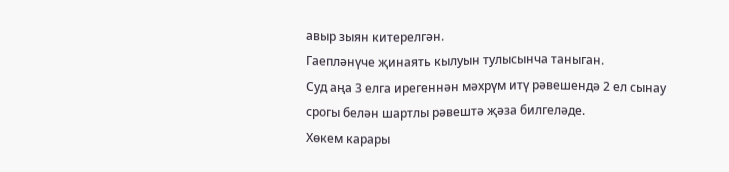авыр зыян китерелгән.
Гаепләнүче җинаять кылуын тулысынча таныган.
Суд аңа 3 елга ирегеннән мәхрүм итү рәвешендә 2 ел сынау срогы белән шартлы рәвештә җәза билгеләде.
Хөкем карары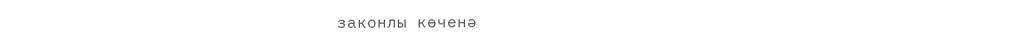законлы көченә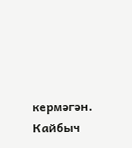кермәгән.
Кайбыч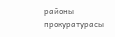районы прокуратурасы